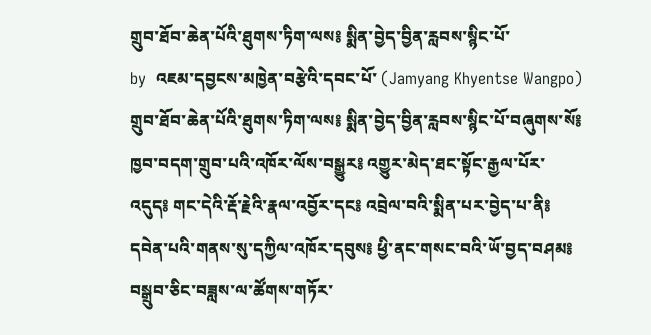གྲུབ་ཐོབ་ཆེན་པོའི་ཐུགས་ཏིག་ལས༔ སྨིན་བྱེད་བྱིན་རླབས་སྙིང་པོ་
by  འཇམ་དབྱངས་མཁྱེན་བརྩེའི་དབང་པོ་ (Jamyang Khyentse Wangpo)
གྲུབ་ཐོབ་ཆེན་པོའི་ཐུགས་ཏིག་ལས༔ སྨིན་བྱེད་བྱིན་རླབས་སྙིང་པོ་བཞུགས་སོ༔ ཁྱབ་བདག་གྲུབ་པའི་འཁོར་ལོས་བསྒྱུར༔ འགྱུར་མེད་ཐང་སྟོང་རྒྱལ་པོར་འདུད༔ གང་དེའི་རྡོ་རྗེའི་རྣལ་འབྱོར་དང༔ འབྲེལ་བའི་སྨིན་པར་བྱེད་པ་ནི༔ དབེན་པའི་གནས་སུ་དཀྱིལ་འཁོར་དབུས༔ ཕྱི་ནང་གསང་བའི་ཡོ་བྱད་བཤམ༔ བསྒྲུབ་ཅིང་བཟླས་ལ་ཚོགས་གཏོར་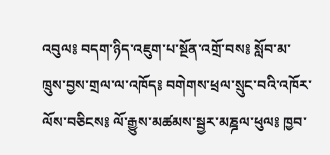འབུལ༔ བདག་ཉིད་འཇུག་པ་སྔོན་འགྲོ་བས༔ སློབ་མ་ཁྲུས་བྱས་གྲལ་ལ་འཁོད༔ བགེགས་ཕྲལ་སྲུང་བའི་འཁོར་ལོས་བཅིངས༔ ལོ་རྒྱུས་མཚམས་སྦྱར་མཎྜལ་ཕུལ༔ ཁྱབ་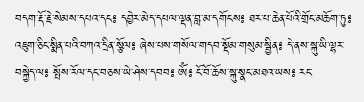བདག་རྡོ་རྗེ་སེམས་དཔའ་དང༔ དབྱེར་མེད་དཔལ་ལྡན་བླ་མ་དགོངས༔ ཐར་པ་ཆེན་པོའི་གྲོང་མཆོག་ཏུ༔ འཇུག་ཅིང་སྨིན་པའི་བཀའ་དྲིན་སྩོལ༔ ཞེས་པས་གསོལ་གདབ་སྡོམ་གསུམ་སྦྱིན༔ དེ་ནས་སྐུ་ཡི་ལྷར་བསྐྱེད་ལ༔ སྤོས་རོལ་དང་བཅས་ཡེ་ཤེས་དབབ༔ ཨོཾ༔ ངོ་བོ་ཆོས་སྐུ་སྣང་མཐའ་ཡས༔ རང་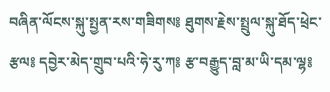བཞིན་ལོངས་སྐུ་སྤྱན་རས་གཟིགས༔ ཐུགས་རྗེས་སྤྲུལ་སྐུ་ཐོད་ཕྲེང་རྩལ༔ དབྱེར་མེད་གྲུབ་པའི་ཧེ་རུ་ཀ༔ རྩ་བརྒྱུད་བླ་མ་ཡི་དམ་ལྷ༔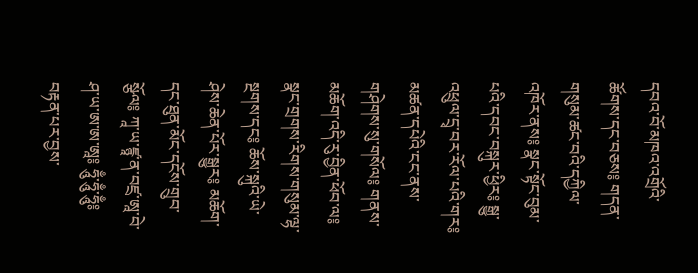དབའ་བོ་མཁའ་འགྲོའི་ཚོགས་དང་བཅས༔ གདན་གསུམ་ཚང་བའི་དཀྱིལ་འཁོར་ནས༔ སྣང་སྟོང་བུམ་པའི་དབང་བསྐུར་ཕྱིར༔ སྒྱུ་འཕྲུལ་དྲྭ་བར་རོལ་པའི་གར༔ མཚན་དཔེའི་ངང་ནས་གཤེགས་སུ་གསོལ༔ གནས་མཆོག་འདི་རུ་བྱིན་ཕོབ་ལ༔ སྣང་གྲགས་རིགས་གསུམ་ལྷ་སྔགས་དང༔ ཆོས་སྐུའི་ཡེ་ཤེས་ཆེན་པོར་སྒྱུར༔ མཆོག་དང་ཐུན་མོང་དངོས་གྲུབ་སྩོལ༔ ཀཱ་ཡ་ཛྙཱ་ན་བཛྲ་ཨཱ་བེ་ཤ་ཡ་ཨ་ཨ་ཨཱ༔ ཧཱུྃ་ཧཱུྃ་ཧཱུྃ༔ བརྟན་པར་བྱས་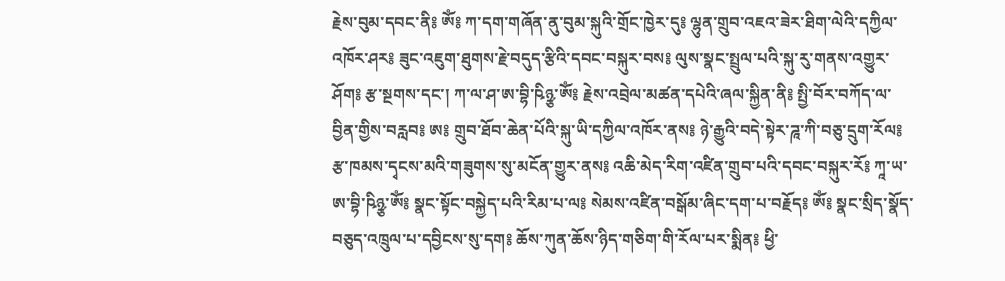རྗེས་བུམ་དབང་ནི༔ ཨོཾ༔ ཀ་དག་གཞོན་ནུ་བུམ་སྐུའི་གྲོང་ཁྱེར་དུ༔ ལྷུན་གྲུབ་འཇའ་ཟེར་ཐིག་ལེའི་དཀྱིལ་འཁོར་ཤར༔ ཟུང་འཇུག་ཐུགས་རྗེ་བདུད་རྩིའི་དབང་བསྐུར་བས༔ ལུས་སྣང་སྤྲུལ་པའི་སྐུ་རུ་གནས་འགྱུར་ཤོག༔ རྩ་སྔགས་དང་། ཀ་ལ་ཤ་ཨ་བྷི་ཥིཉྩ་ཨོཾ༔ རྗེས་འབྲེལ་མཚན་དཔེའི་ཞལ་སྐྱིན་ནི༔ སྤྱི་བོར་བཀོད་ལ་བྱིན་གྱིས་བརླབ༔ ཨ༔ གྲུབ་ཐོབ་ཆེན་པོའི་སྐུ་ཡི་དཀྱིལ་འཁོར་ནས༔ ཉེ་རྒྱུའི་བདེ་སྟེར་ཌཱ་ཀི་བཅུ་དྲུག་རོལ༔ རྩ་ཁམས་དྭངས་མའི་གཟུགས་སུ་མངོན་གྱུར་ནས༔ འཆི་མེད་རིག་འཛིན་གྲུབ་པའི་དབང་བསྐུར་རོ༔ ཀཱ་ཡ་ཨ་བྷི་ཥིཉྩ་ཨོཾ༔ སྣང་སྟོང་བསྐྱེད་པའི་རིམ་པ་ལ༔ སེམས་འཛིན་བསྒོམ་ཞིང་དག་པ་བརྗོད༔ ཨོཾ༔ སྣང་སྲིད་སྣོད་བཅུད་འཁྲུལ་པ་དབྱིངས་སུ་དག༔ ཆོས་ཀུན་ཆོས་ཉིད་གཅིག་གི་རོལ་པར་སྨིན༔ ཕྱི་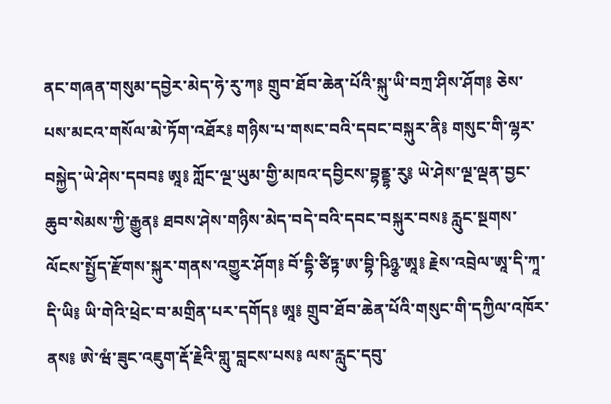ནང་གཞན་གསུམ་དབྱེར་མེད་ཧེ་རུ་ཀ༔ གྲུབ་ཐོབ་ཆེན་པོའི་སྐུ་ཡི་བཀྲ་ཤིས་ཤོག༔ ཅེས་པས་མངའ་གསོལ་མེ་ཏོག་འཐོར༔ གཉིས་པ་གསང་བའི་དབང་བསྐུར་ནི༔ གསུང་གི་ལྷར་བསྐྱེད་ཡེ་ཤེས་དབབ༔ ཨཱ༔ ཀློང་ལྔ་ཡུམ་གྱི་མཁའ་དབྱིངས་བྷནྡྷ་རུ༔ ཡེ་ཤེས་ལྔ་ལྡན་བྱང་ཆུབ་སེམས་ཀྱི་རྒྱུན༔ ཐབས་ཤེས་གཉིས་མེད་བདེ་བའི་དབང་བསྐུར་བས༔ རླུང་སྔགས་ལོངས་སྤྱོད་རྫོགས་སྐུར་གནས་འགྱུར་ཤོག༔ བོ་དྷི་ཙིཏྟ་ཨ་བྷི་ཥིཉྩ་ཨཱ༔ རྗེས་འབྲེལ་ཨཱ་དི་ཀཱ་དི་ཡི༔ ཡི་གེའི་ཕྲེང་བ་མགྲིན་པར་དགོད༔ ཨཱ༔ གྲུབ་ཐོབ་ཆེན་པོའི་གསུང་གི་དཀྱིལ་འཁོར་ནས༔ ཨེ་ཝཾ་ཟུང་འཇུག་རྡོ་རྗེའི་གླུ་བླངས་པས༔ ལས་རླུང་དབུ་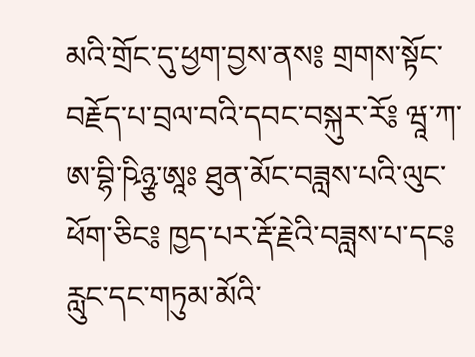མའི་གྲོང་དུ་ཕྱག་བྱས་ནས༔ གྲགས་སྟོང་བརྗོད་པ་བྲལ་བའི་དབང་བསྐུར་རོ༔ ཝཱ་ཀ་ཨ་བྷི་ཥིཉྩ་ཨཱཿ ཐུན་མོང་བཟླས་པའི་ལུང་ཕོག་ཅིང༔ ཁྱད་པར་རྡོ་རྗེའི་བཟླས་པ་དང༔ རླུང་དང་གཏུམ་མོའི་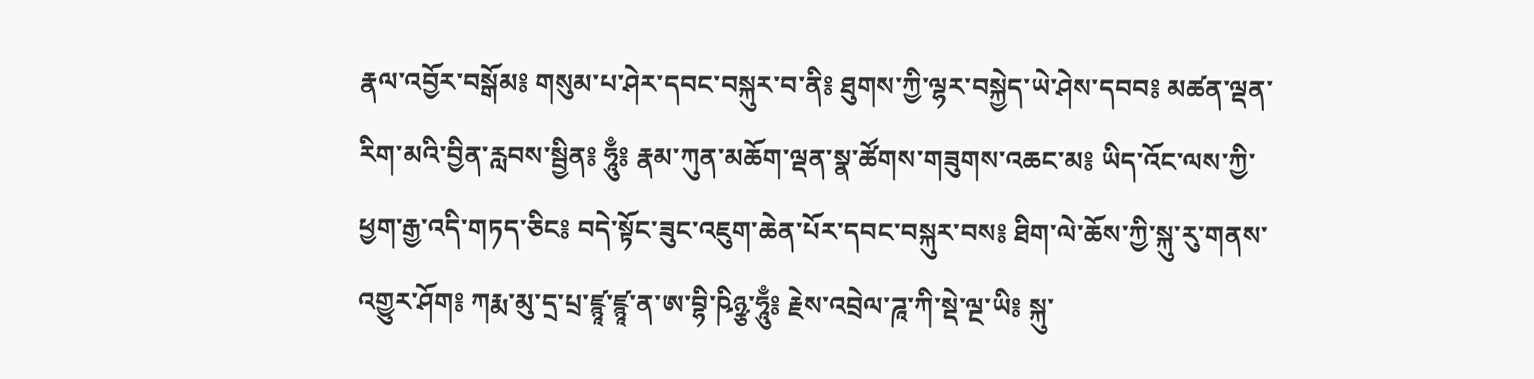རྣལ་འབྱོར་བསྒོམ༔ གསུམ་པ་ཤེར་དབང་བསྐུར་བ་ནི༔ ཐུགས་ཀྱི་ལྷར་བསྐྱེད་ཡེ་ཤེས་དབབ༔ མཚན་ལྡན་རིག་མའི་བྱིན་རླབས་སྦྱིན༔ ཧཱུྃ༔ རྣམ་ཀུན་མཆོག་ལྡན་སྣ་ཚོགས་གཟུགས་འཆང་མ༔ ཡིད་འོང་ལས་ཀྱི་ཕྱག་རྒྱ་འདི་གཏད་ཅིང༔ བདེ་སྟོང་ཟུང་འཇུག་ཆེན་པོར་དབང་བསྐུར་བས༔ ཐིག་ལེ་ཆོས་ཀྱི་སྐུ་རུ་གནས་འགྱུར་ཤོག༔ ཀརྨ་མུ་དྲ་པྲ་ཛྙཱ་ཛྙཱ་ན་ཨ་བྷི་ཥིཉྩ་ཧཱུྃ༔ རྗེས་འབྲེལ་ཌཱ་ཀི་སྡེ་ལྔ་ཡི༔ སྐུ་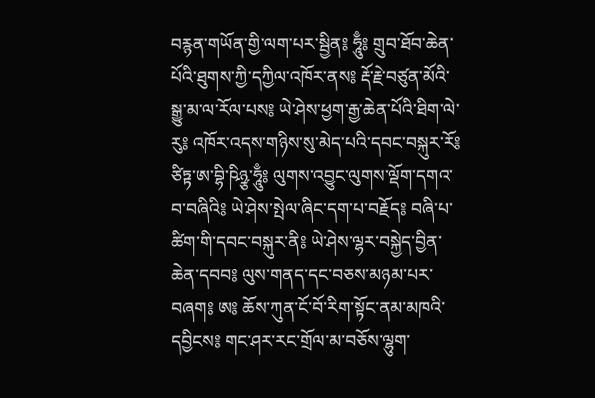བརྙན་གཡོན་གྱི་ལག་པར་སྦྱིན༔ ཧཱུྃ༔ གྲུབ་ཐོབ་ཆེན་པོའི་ཐུགས་ཀྱི་དཀྱིལ་འཁོར་ནས༔ རྡོ་རྗེ་བཙུན་མོའི་སྒྱུ་མ་ལ་རོལ་པས༔ ཡེ་ཤེས་ཕྱག་རྒྱ་ཆེན་པོའི་ཐིག་ལེ་རུ༔ འཁོར་འདས་གཉིས་སུ་མེད་པའི་དབང་བསྐུར་རོ༔ ཙིཏྟ་ཨ་བྷི་ཥིཉྩ་ཧཱུྃ༔ ལུགས་འབྱུང་ལུགས་ལྡོག་དགའ་བ་བཞིའི༔ ཡེ་ཤེས་སྤེལ་ཞིང་དག་པ་བརྗོད༔ བཞི་པ་ཚིག་གི་དབང་བསྐུར་ནི༔ ཡེ་ཤེས་ལྷར་བསྐྱེད་བྱིན་ཆེན་དབབ༔ ལུས་གནད་དང་བཅས་མཉམ་པར་བཞག༔ ཨ༔ ཆོས་ཀུན་ངོ་བོ་རིག་སྟོང་ནམ་མཁའི་དབྱིངས༔ གང་ཤར་རང་གྲོལ་མ་བཅོས་ལྷུག་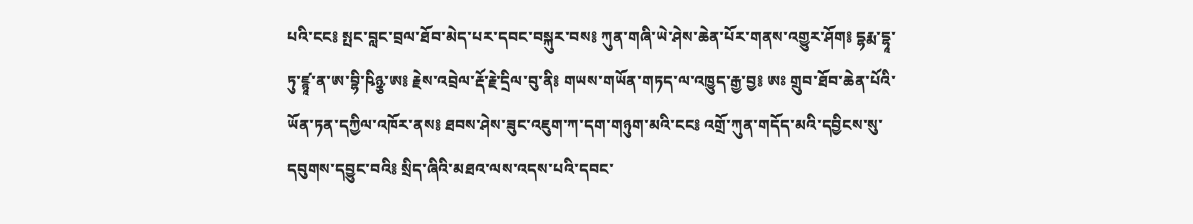པའི་ངང༔ སྤང་བླང་བྲལ་ཐོབ་མེད་པར་དབང་བསྐུར་བས༔ ཀུན་གཞི་ཡེ་ཤེས་ཆེན་པོར་གནས་འགྱུར་ཤོག༔ དྷརྨ་དྷཱ་ཏུ་ཛྙཱ་ན་ཨ་བྷི་ཥིཉྩ་ཨ༔ རྗེས་འབྲེལ་རྡོ་རྗེ་དྲིལ་བུ་ནི༔ གཡས་གཡོན་གཏད་ལ་འཁྱུད་རྒྱ་བྱ༔ ཨཿ གྲུབ་ཐོབ་ཆེན་པོའི་ཡོན་ཏན་དཀྱིལ་འཁོར་ནས༔ ཐབས་ཤེས་ཟུང་འཇུག་ཀ་དག་གཉུག་མའི་ངང༔ འགྲོ་ཀུན་གདོད་མའི་དབྱིངས་སུ་དབུགས་དབྱུང་བའི༔ སྲིད་ཞིའི་མཐའ་ལས་འདས་པའི་དབང་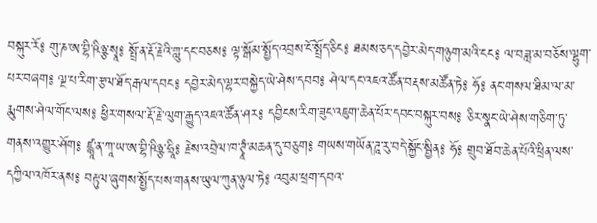བསྐུར་རོ༔ གུ་ཎ་ཨ་བྷི་ཥིཉྩ་སྭཱ༔ སྤྲོ་ན་རྡོ་རྗེའི་གླུ་དང་བཅས༔ ལྟ་སྒོམ་སྤྱོད་འབྲས་ངོ་སྤྲོད་ཅིང༔ ཐམས་ཅད་དབྱེར་མེད་གཉུག་མའི་ངང༔ ལ་བཟླ་མ་བཅོས་ལྷུག་པར་བཞག༔ ལྔ་པ་རིག་རྩལ་ཐོད་རྒལ་དབང༔ དབྱེར་མེད་ལྷར་བསྐྱེད་ཡེ་ཤེས་དབབ༔ ཤེལ་དང་འཇའ་ཚོན་བརྡས་མཚོན་ཏེ༔ ཧོ༔ ནང་གསལ་ཐིམ་ལ་མ་རྨུགས་ཤེལ་གོང་ལས༔ ཕྱིར་གསལ་རྡོ་རྗེ་ལུག་རྒྱུད་འཇའ་ཚོན་ཤར༔ དབྱིངས་རིག་ཟུང་འཇུག་ཆེན་པོར་དབང་བསྐུར་བས༔ ཅིར་སྣང་ཡེ་ཤེས་གཅིག་ཏུ་གནས་འགྱུར་ཤོག༔ ཛྙཱ་ན་ཀཱ་ཡ་ཨ་བྷི་ཥིཉྩ་ཧྲཱི༔ རྗེས་འབྲེལ་ཁ་ཊྭཱཾ་མཆན་དུ་བཅུག༔ གཡས་གཡོན་ཌཱ་རུ་བདེ་སྐྱོང་སྦྱིན༔ ཧོ༔ གྲུབ་ཐོབ་ཆེན་པོའི་ཕྲིན་ལས་དཀྱིལ་འཁོར་ནས༔ བརྟུལ་ཞུགས་སྤྱོད་པས་གནས་ཡུལ་ཀུན་ཉུལ་ཏེ༔ འབུམ་ཕྲག་དབའ་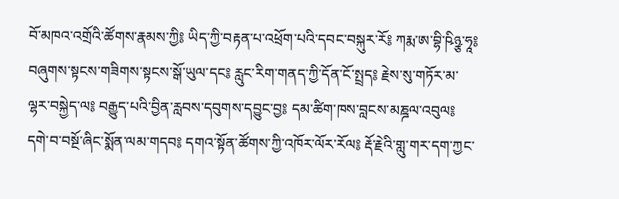བོ་མཁའ་འགྲོའི་ཚོགས་རྣམས་ཀྱི༔ ཡིད་ཀྱི་བརྟན་པ་འཕྲོག་པའི་དབང་བསྐུར་རོ༔ ཀརྨ་ཨ་བྷི་ཥིཉྩ་ཧཱ༔ བཞུགས་སྟངས་གཟིགས་སྟངས་སྒོ་ཡུལ་དང༔ རླུང་རིག་གནད་ཀྱི་དོན་ངོ་སྤྲད༔ རྗེས་སུ་གཏོར་མ་ལྷར་བསྐྱེད་ལ༔ བརྒྱུད་པའི་བྱིན་རླབས་དབུགས་དབྱུང་བྱ༔ དམ་ཚིག་ཁས་བླངས་མཎྜལ་འབུལ༔ དགེ་བ་བསྔོ་ཞིང་སྨོན་ལམ་གདབ༔ དགའ་སྟོན་ཚོགས་ཀྱི་འཁོར་ལོར་རོལ༔ རྡོ་རྗེའི་གླུ་གར་དག་ཀྱང་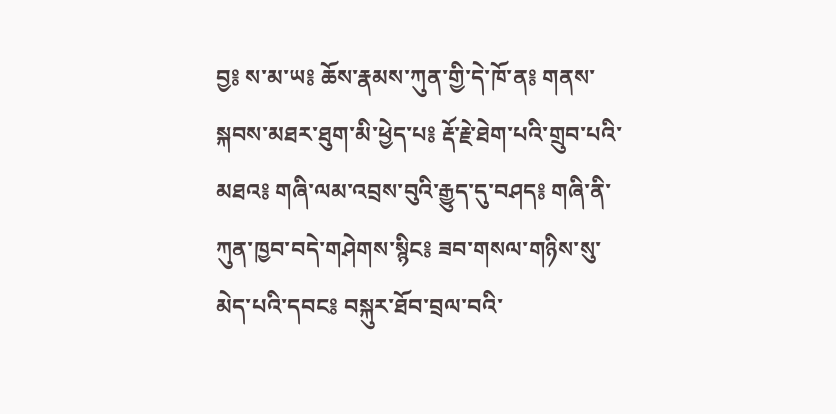བྱ༔ ས་མ་ཡ༔ ཆོས་རྣམས་ཀུན་གྱི་དེ་ཁོ་ན༔ གནས་སྐབས་མཐར་ཐུག་མི་ཕྱེད་པ༔ རྡོ་རྗེ་ཐེག་པའི་གྲུབ་པའི་མཐའ༔ གཞི་ལམ་འབྲས་བུའི་རྒྱུད་དུ་བཤད༔ གཞི་ནི་ཀུན་ཁྱབ་བདེ་གཤེགས་སྙིང༔ ཟབ་གསལ་གཉིས་སུ་མེད་པའི་དབང༔ བསྐུར་ཐོབ་བྲལ་བའི་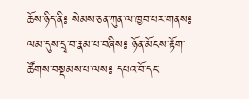ཆོས་ཉིད་ནི༔ སེམས་ཅན་ཀུན་ལ་ཁྱབ་པར་གནས༔ ལམ་དུས་དྲྭ་བ་རྣམ་པ་བཞིས༔ ཉོན་མོངས་རྟོག་ཚོགས་བསྡམས་པ་ལས༔ དཔའ་བོ་དང་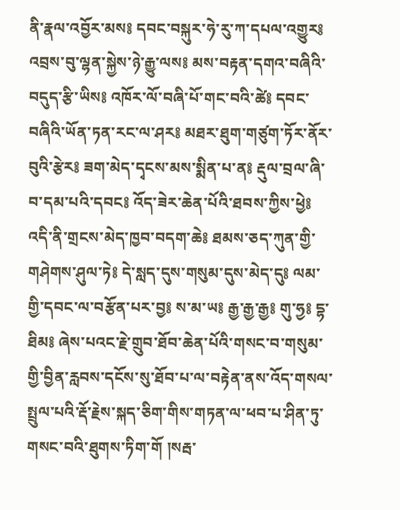ནི་རྣལ་འབྱོར་མས༔ དབང་བསྐུར་ཧེ་རུ་ཀ་དཔལ་འགྱུར༔ འབྲས་བུ་ལྷན་སྐྱེས་ཉེ་རྒྱུ་ལས༔ མས་བརྟན་དགའ་བཞིའི་བདུད་རྩི་ཡིས༔ འཁོར་ལོ་བཞི་པོ་གང་བའི་ཚེ༔ དབང་བཞིའི་ཡོན་ཏན་རང་ལ་ཤར༔ མཐར་ཐུག་གཙུག་ཏོར་ནོར་བུའི་རྩེར༔ ཟག་མེད་དྭངས་མས་སྨིན་པ་ན༔ རྡུལ་བྲལ་ཞི་བ་དམ་པའི་དབང༔ འོད་ཟེར་ཆེན་པོའི་ཐབས་ཀྱིས་ཕྱེ༔ འདི་ནི་གྲངས་མེད་ཁྱབ་བདག་ཆེ༔ ཐམས་ཅད་ཀུན་གྱི་གཤེགས་ཤུལ་ཏེ༔ དེ་སླད་དུས་གསུམ་དུས་མེད་དུ༔ ལམ་གྱི་དབང་ལ་བརྩོན་པར་བྱ༔ ས་མ་ཡ༔ རྒྱ་རྒྱ་རྒྱ༔ གུ་ཧྱ༔ དྷ་ཐིམ༔ ཞེས་པའང་རྗེ་གྲུབ་ཐོབ་ཆེན་པོའི་གསང་བ་གསུམ་གྱི་བྱིན་རླབས་དངོས་སུ་ཐོབ་པ་ལ་བརྟེན་ནས་འོད་གསལ་སྤྲུལ་པའི་རྡོ་རྗེས་སྐད་ཅིག་གིས་གཏན་ལ་ཕབ་པ་ཤིན་ཏུ་གསང་བའི་ཐུགས་ཏིག་གོ །སརྦ་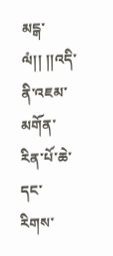མངྒ་ལཾ།། །།འདི་ནི་འཇམ་མགོན་རིན་པོ་ཆེ་དང་རིགས་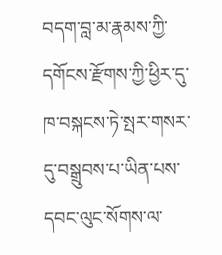བདག་བླ་མ་རྣམས་ཀྱི་དགོངས་རྫོགས་ཀྱི་ཕྱིར་དུ་ཁ་བསྐངས་ཏེ་སྤར་གསར་དུ་བསྒྲུབས་པ་ཡིན་པས་དབང་ལུང་སོགས་ལ་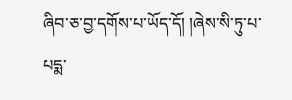ཞིབ་ཅ་བྱ་དགོས་པ་ཡོད་དོ། །ཞེས་སི་ཏུ་པ་པདྨ་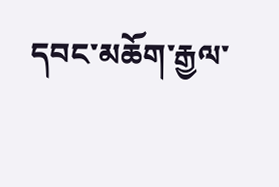དབང་མཆོག་རྒྱལ་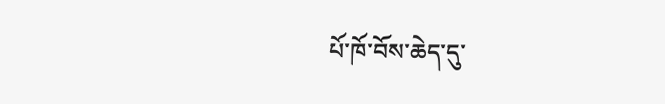པོ་ཁོ་བོས་ཆེད་དུ་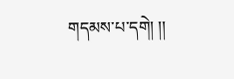གདམས་པ་དགེ། །།